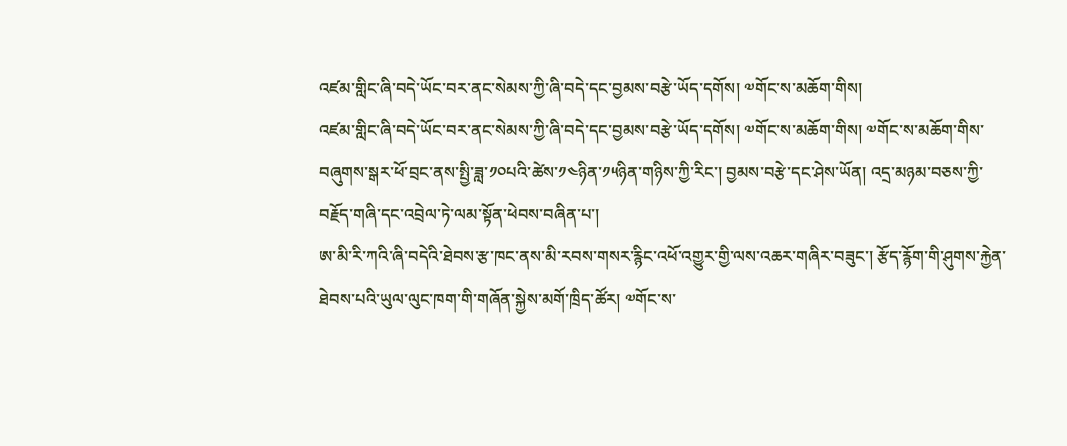འཛམ་གླིང་ཞི་བདེ་ཡོང་བར་ནང་སེམས་ཀྱི་ཞི་བདེ་དང་བྱམས་བརྩེ་ཡོད་དགོས། ༧གོང་ས་མཆོག་གིས།
འཛམ་གླིང་ཞི་བདེ་ཡོང་བར་ནང་སེམས་ཀྱི་ཞི་བདེ་དང་བྱམས་བརྩེ་ཡོད་དགོས། ༧གོང་ས་མཆོག་གིས། ༧གོང་ས་མཆོག་གིས་བཞུགས་སྒར་ཕོ་བྲང་ནས་སྤྱི་ཟླ་༡༠པའི་ཚེས་༡༤ཉིན་༡༥ཉིན་གཉིས་ཀྱི་རིང་། བྱམས་བརྩེ་དང་ཤེས་ཡོན། འདྲ་མཉམ་བཅས་ཀྱི་བརྗོད་གཞི་དང་འབྲེལ་ཏེ་ལམ་སྟོན་ཕེབས་བཞིན་པ་།
ཨ་མི་རི་ཀའི་ཞི་བདེའི་ཐེབས་རྩ་ཁང་ནས་མི་རབས་གསར་རྙིང་འཕོ་འགྱུར་གྱི་ལས་འཆར་གཞིར་བཟུང་། རྩོད་རྙོག་གི་ཤུགས་རྐྱེན་ཐེབས་པའི་ཡུལ་ལུང་ཁག་གི་གཞོན་སྐྱེས་མགོ་ཁྲིད་ཚོར། ༧གོང་ས་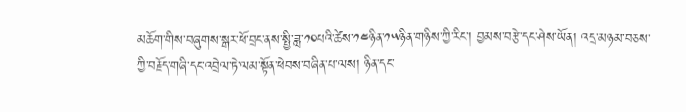མཆོག་གིས་བཞུགས་སྒར་ཕོ་བྲང་ནས་སྤྱི་ཟླ་༡༠པའི་ཚེས་༡༤ཉིན་༡༥ཉིན་གཉིས་ཀྱི་རིང་། བྱམས་བརྩེ་དང་ཤེས་ཡོན། འདྲ་མཉམ་བཅས་ཀྱི་བརྗོད་གཞི་དང་འབྲེལ་ཏེ་ལམ་སྟོན་ཕེབས་བཞིན་པ་ལས། ཉིན་དང་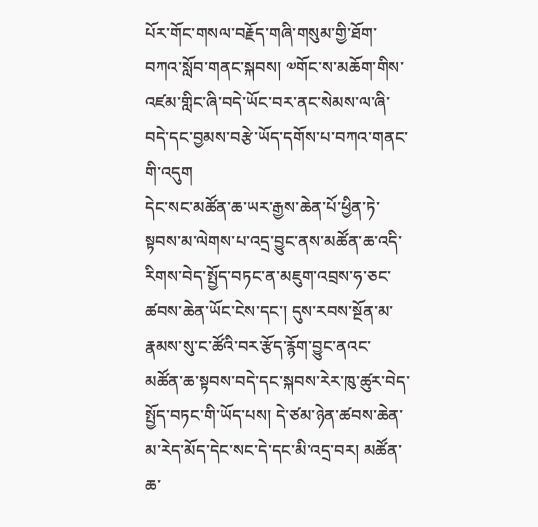པོར་གོང་གསལ་བརྗོད་གཞི་གསུམ་གྱི་ཐོག་བཀའ་སློབ་གནང་སྐབས། ༧གོང་ས་མཆོག་གིས་འཛམ་གླིང་ཞི་བདེ་ཡོང་བར་ནང་སེམས་ལ་ཞི་བདེ་དང་བྱམས་བརྩེ་ཡོད་དགོས་པ་བཀའ་གནང་གི་འདུག
དེང་སང་མཚོན་ཆ་ཡར་རྒྱས་ཆེན་པོ་ཕྱིན་ཏེ་སྟབས་མ་ལེགས་པ་འདྲ་བྱུང་ནས་མཚོན་ཆ་འདི་རིགས་བེད་སྤྱོད་བཏང་ན་མཇུག་འབྲས་ཧ་ཅང་ཚབས་ཆེན་ཡོང་ངེས་དང་། དུས་རབས་སྔོན་མ་རྣམས་སུ་ང་ཚོའི་བར་རྩོད་རྙོག་བྱུང་ནའང་མཚོན་ཆ་སྟབས་བདེ་དང་སྐབས་རེར་ཁུ་ཚུར་བེད་སྤྱོད་བཏང་གི་ཡོད་པས། དེ་ཙམ་ཉེན་ཚབས་ཆེན་མ་རེད་མོད་དེང་སང་དེ་དང་མི་འདྲ་བར། མཚོན་ཆ་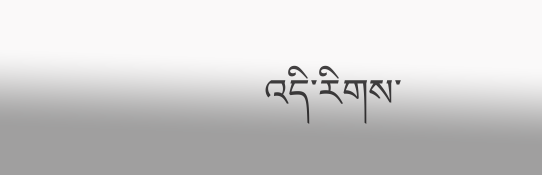འདི་རིགས་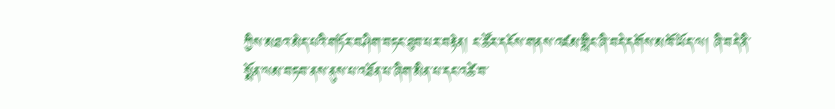ཀྱིས་མཐའ་མེད་པའི་གཏོར་བཤིག་བཏང་ཐུབ་པར་བརྟེན། ང་ཚོར་དངོས་གནས་འཛམ་གླིང་ཞི་བདེ་དགོས་མཁོ་ཡོད་ལ། ཞི་བདེ་ནི་སྨོན་ལམ་བཏབ་ནས་ནུས་པ་འཐོན་པ་ཞིག་མིན་པ་དང་འཚེ་བ་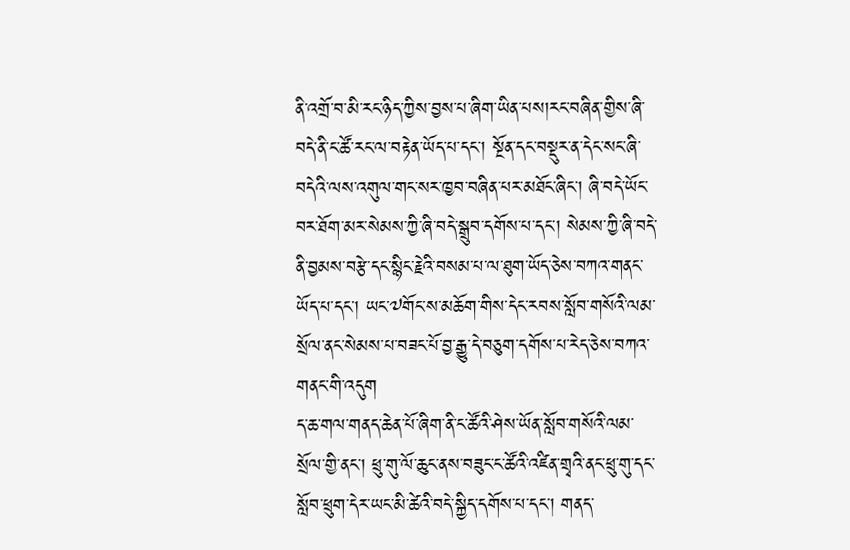ནི་འགྲོ་བ་མི་རང་ཉིད་ཀྱིས་བྱས་པ་ཞིག་ཡིན་པས།རང་བཞིན་གྱིས་ཞི་བདེ་ནི་ང་ཚོ་རང་ལ་བརྟེན་ཡོད་པ་དང་། སྔོན་དང་བསྡུར་ན་དེང་སང་ཞི་བདེའི་ལས་འགུལ་གང་སར་ཁྱབ་བཞིན་པར་མཐོང་ཞིང་། ཞི་བདེ་ཡོང་བར་ཐོག་མར་སེམས་ཀྱི་ཞི་བདེ་སྒྲུབ་དགོས་པ་དང་། སེམས་ཀྱི་ཞི་བདེ་ནི་བྱམས་བརྩེ་དང་སྙིང་རྗེའི་བསམ་པ་ལ་ཐུག་ཡོད་ཅེས་བཀའ་གནང་ཡོད་པ་དང་། ཡང་༧གོང་ས་མཆོག་གིས་དེང་རབས་སློབ་གསོའི་ལམ་སྲོལ་ནང་སེམས་པ་བཟང་པོ་བྱ་རྒྱུ་དེ་བཅུག་དགོས་པ་རེད་ཅེས་བཀའ་གནང་གི་འདུག
ད་ཆ་གལ་གནད་ཆེན་པོ་ཞིག་ནི་ང་ཚོའི་ཤེས་ཡོན་སློབ་གསོའི་ལམ་སྲོལ་གྱི་ནང་། ཕྲུ་གུ་ལོ་ཆུང་ནས་བཟུང་ང་ཚོའི་འཛིན་གྲྭའི་ནང་ཕྲུ་གུ་དང་སློབ་ཕྲུག་དེར་ཡང་མི་ཚེའི་བདེ་སྐྱིད་དགོས་པ་དང་། གནད་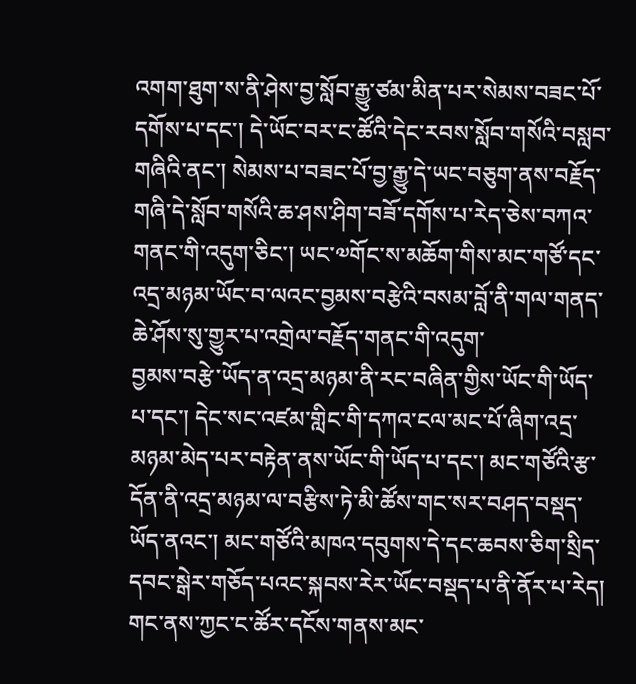འགག་ཐུག་ས་ནི་ཤེས་བྱ་སློབ་རྒྱུ་ཙམ་མིན་པར་སེམས་བཟང་པོ་དགོས་པ་དང་། དེ་ཡོང་བར་ང་ཚོའི་དེང་རབས་སློབ་གསོའི་བསླབ་གཞིའི་ནང་། སེམས་པ་བཟང་པོ་བྱ་རྒྱུ་དེ་ཡང་བཅུག་ནས་བརྗོད་གཞི་དེ་སློབ་གསོའི་ཆ་ཤས་ཤིག་བཟོ་དགོས་པ་རེད་ཅེས་བཀའ་གནང་གི་འདུག་ཅིང་། ཡང་༧གོང་ས་མཆོག་གིས་མང་གཙོ་དང་འདྲ་མཉམ་ཡོང་བ་ལའང་བྱམས་བརྩེའི་བསམ་བློ་ནི་གལ་གནད་ཆེ་ཤོས་སུ་གྱུར་པ་འགྲེལ་བརྗོད་གནང་གི་འདུག་
བྱམས་བརྩེ་ཡོད་ན་འདྲ་མཉམ་ནི་རང་བཞིན་གྱིས་ཡོང་གི་ཡོད་པ་དང་། དེང་སང་འཛམ་གླིང་གི་དཀའ་ངལ་མང་པོ་ཞིག་འདྲ་མཉམ་མེད་པར་བརྟེན་ནས་ཡོང་གི་ཡོད་པ་དང་། མང་གཙོའི་རྩ་དོན་ནི་འདྲ་མཉམ་ལ་བརྩིས་ཏེ་མི་ཚོས་གང་སར་བཤད་བསྡད་ཡོད་ནའང་། མང་གཙོའི་མཁའ་དབུགས་དེ་དང་ཆབས་ཅིག་སྲིད་དབང་སྒེར་གཅོད་པའང་སྐབས་རེར་ཡོང་བསྡད་པ་ནི་ནོར་པ་རེད། གང་ནས་ཀྱང་ང་ཚོར་དངོས་གནས་མང་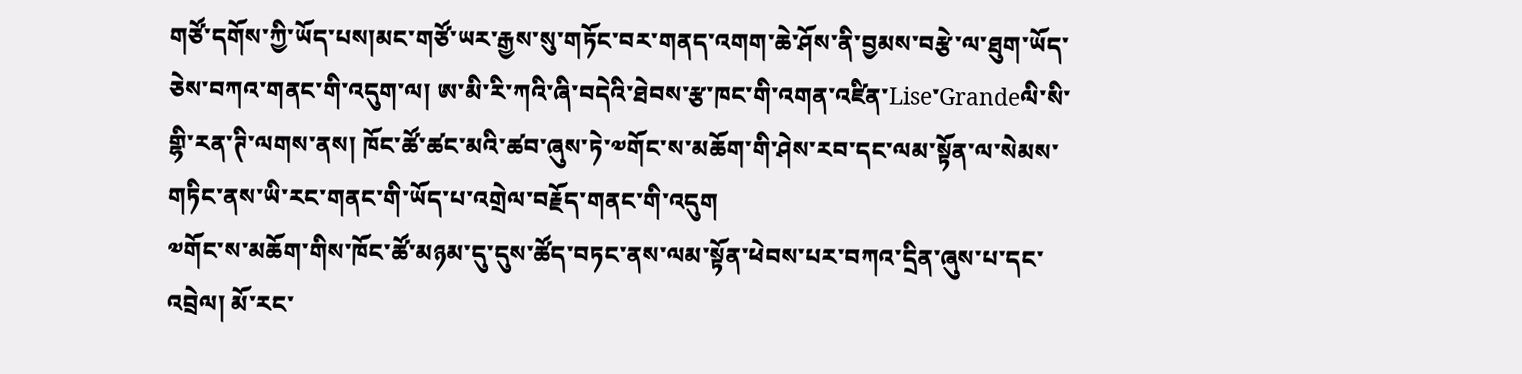གཙོ་དགོས་ཀྱི་ཡོད་པས།མང་གཙོ་ཡར་རྒྱས་སུ་གཏོང་བར་གནད་འགག་ཆེ་ཤོས་ནི་བྱམས་བརྩེ་ལ་ཐུག་ཡོད་ཅེས་བཀའ་གནང་གི་འདུག་ལ། ཨ་མི་རི་ཀའི་ཞི་བདེའི་ཐེབས་རྩ་ཁང་གི་འགན་འཛིན་Lise་Grandeལི་སི་གྷི་རན་ཊི་ལགས་ནས། ཁོང་ཚོ་ཚང་མའི་ཚབ་ཞུས་ཏེ་༧གོང་ས་མཆོག་གི་ཤེས་རབ་དང་ལམ་སྟོན་ལ་སེམས་གཏིང་ནས་ཡི་རང་གནང་གི་ཡོད་པ་འགྲེལ་བརྗོད་གནང་གི་འདུག
༧གོང་ས་མཆོག་གིས་ཁོང་ཚོ་མཉམ་དུ་དུས་ཚོད་བཏང་ནས་ལམ་སྟོན་ཕེབས་པར་བཀའ་དྲིན་ཞུས་པ་དང་འབྲེལ། མོ་རང་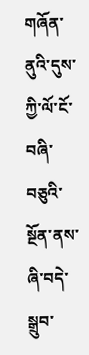གཞོན་ནུའི་དུས་ཀྱི་ལོ་ངོ་བཞི་བཅུའི་སྔོན་ནས་ཞི་བདེ་སྒྲུབ་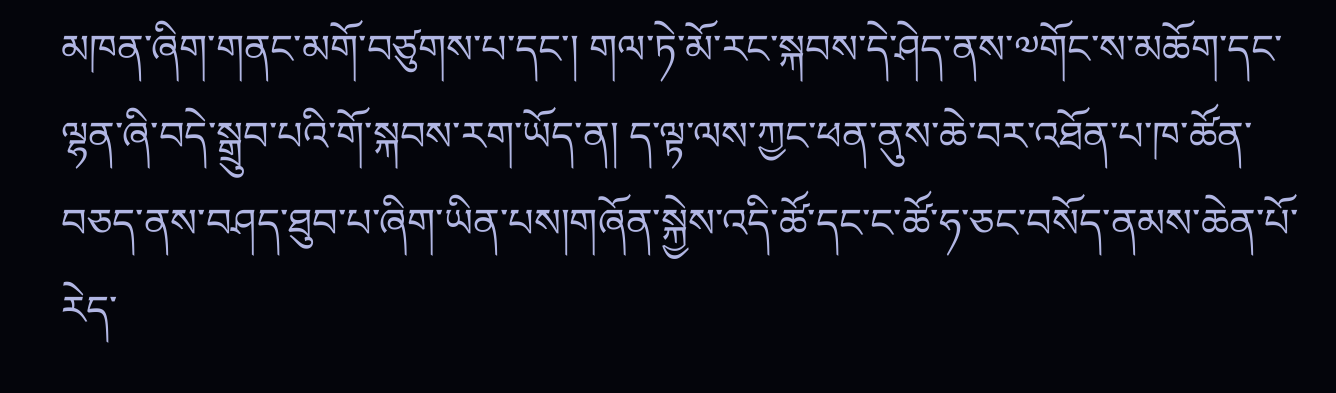མཁན་ཞིག་གནང་མགོ་བཙུགས་པ་དང་། གལ་ཏེ་མོ་རང་སྐབས་དེ་ཤེད་ནས་༧གོང་ས་མཆོག་དང་ལྷན་ཞི་བདེ་སྒྲུབ་པའི་གོ་སྐབས་རག་ཡོད་ན། ད་ལྟ་ལས་ཀྱང་ཕན་ནུས་ཆེ་བར་འཐོན་པ་ཁ་ཚོན་བཅད་ནས་བཤད་ཐུབ་པ་ཞིག་ཡིན་པས།གཞོན་སྐྱེས་འདི་ཚོ་དང་ང་ཚོ་ཧ་ཅང་བསོད་ནམས་ཆེན་པོ་རེད་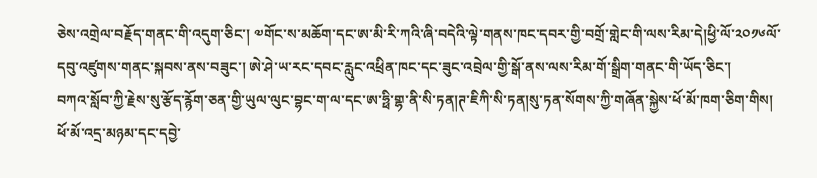ཅེས་འགྲེལ་བརྗོད་གནང་གི་འདུག་ཅིང་། ༧གོང་ས་མཆོག་དང་ཨ་མི་རི་ཀའི་ཞི་བདེའི་ལྟེ་གནས་ཁང་དབར་གྱི་བགྲོ་གླེང་གི་ལས་རིམ་དེ།ཕྱི་ལོ་༢༠༡༦ལོ་དབུ་འཛུགས་གནང་སྐབས་ནས་བཟུང་། ཨེ་ཤེ་ཡ་རང་དབང་རླུང་འཕྲིན་ཁང་དང་ཟུང་འབྲེལ་གྱི་སྒོ་ནས་ལས་རིམ་གོ་སྒྲིག་གནང་གི་ཡོད་ཅིང་།
བཀའ་སློབ་ཀྱི་རྗེས་སུ་རྩོད་རྙོག་ཅན་གྱི་ཡུལ་ལུང་བྷང་ག་ལ་དང་ཨ་ཧྥི་གྷ་ནི་སི་ཏན།ཊ་ཇིཀི་སི་ཏན།སུ་ཏན་སོགས་ཀྱི་གཞོན་སྐྱེས་ཕོ་མོ་ཁག་ཅིག་གིས། ཕོ་མོ་འདྲ་མཉམ་དང་དབྱེ་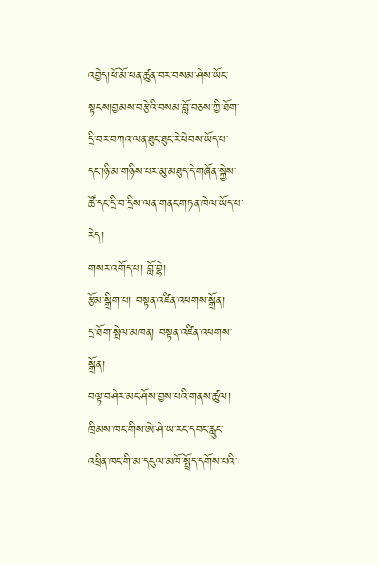འབྱེད།ཕོ་མོ་ཕན་ཚུན་བར་བསམ་ཤེས་ཡོང་སྟངས།བྱམས་བརྩེའི་བསམ་བློ་བཅས་ཀྱི་ཐོག་དྲི་བར་བཀའ་ལན་ཐུང་ཐུང་རེ་ཕེབས་ཡོད་པ་དང་།ཉི་མ་གཉིས་པར་མུ་མཐུད་དེ་གཞོན་སྐྱེས་ཚོ་དང་དྲི་བ་དྲིས་ལན་གནང་གཏན་ཁེལ་ཡོད་པ་རེད།
གསར་འགོད་པ། བློ་བྷེ།
རྩོམ་སྒྲིག་པ། བསྟན་འཛིན་འཕགས་སྒྲོན།
དྲ་ཐོག་སྤེལ་མཁན། བསྟན་འཛིན་འཕགས་སྒྲོན།
བལྟ་བཤེར་མང་ཤོས་བྱས་པའི་གནས་ཚུལ།
ཁྲིམས་ཁང་གིས་ཨེ་ཤེ་ཡ་རང་དབང་རླུང་འཕྲིན་ཁང་གི་མ་དངུལ་མཁོ་སྤྲོད་དགོས་པའི་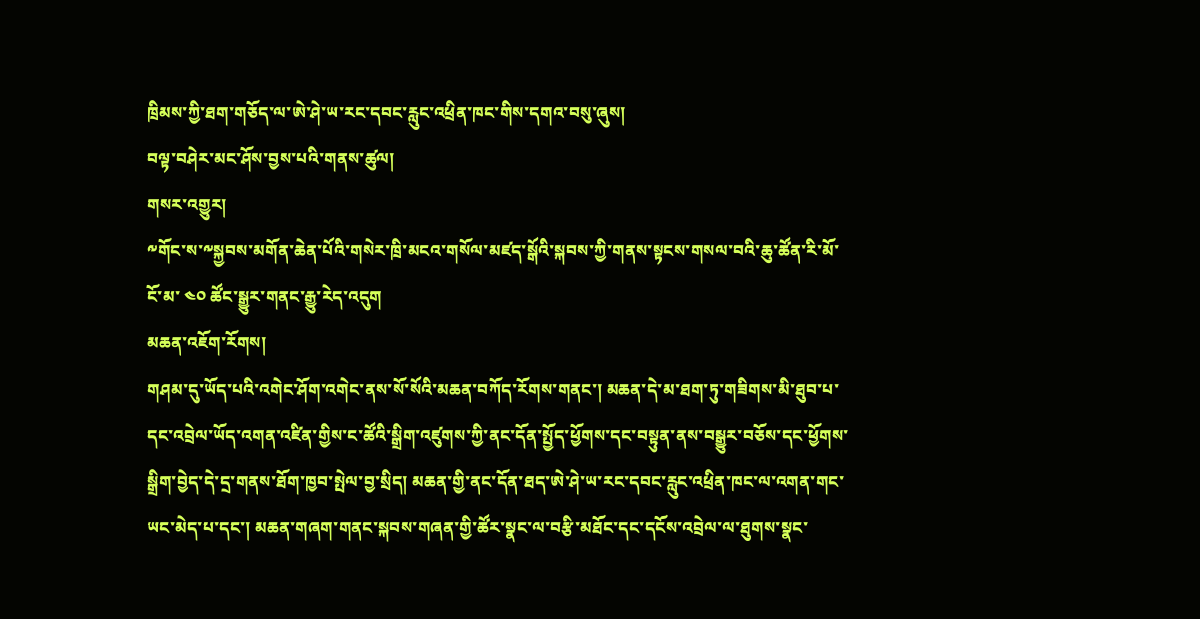ཁྲིམས་ཀྱི་ཐག་གཅོད་ལ་ཨེ་ཤེ་ཡ་རང་དབང་རླུང་འཕྲིན་ཁང་གིས་དགའ་བསུ་ཞུས།
བལྟ་བཤེར་མང་ཤོས་བྱས་པའི་གནས་ཚུལ།
གསར་འགྱུར།
༸གོང་ས་༸སྐྱབས་མགོན་ཆེན་པོའི་གསེར་ཁྲི་མངའ་གསོལ་མཛད་སྒོའི་སྐབས་ཀྱི་གནས་སྟངས་གསལ་བའི་ཆུ་ཚོན་རི་མོ་ངོ་མ་ ༤༠ ཚོང་སྒྱུར་གནང་རྒྱུ་རེད་འདུག
མཆན་འཇོག་རོགས།
གཤམ་དུ་ཡོད་པའི་འགེང་ཤོག་འགེང་ནས་སོ་སོའི་མཆན་བཀོད་རོགས་གནང་། མཆན་དེ་མ་ཐག་ཏུ་གཟིགས་མི་ཐུབ་པ་དང་འབྲེལ་ཡོད་འགན་འཛིན་གྱིས་ང་ཚོའི་སྒྲིག་འཛུགས་ཀྱི་ནང་དོན་སྤྱོད་ཕྱོགས་དང་བསྟུན་ནས་བསྒྱུར་བཅོས་དང་ཕྱོགས་སྒྲིག་བྱེད་དེ་དྲ་གནས་ཐོག་ཁྱབ་སྤེལ་བྱ་སྲིད། མཆན་གྱི་ནང་དོན་ཐད་ཨེ་ཤེ་ཡ་རང་དབང་རླུང་འཕྲིན་ཁང་ལ་འགན་གང་ཡང་མེད་པ་དང་། མཆན་གཞག་གནང་སྐབས་གཞན་གྱི་ཚོར་སྣང་ལ་བརྩི་མཐོང་དང་དངོས་འབྲེལ་ལ་ཐུགས་སྣང་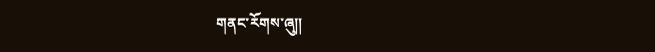གནང་རོགས་ཞུ༎